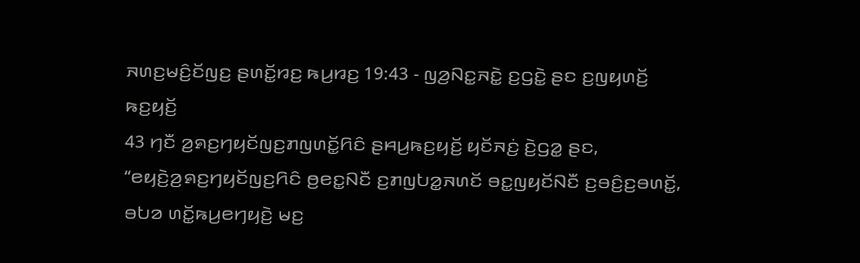ꤏꤛꤢ꤬ꤗꤢꤨ꤬ꤢꤩꤜꤢ꤬ ꤔꤛꤢꤩ꤭ꤙꤢ꤬ ꤒꤣ꤬ꤙꤢ꤬ 19:43 - ꤜꤤ꤬ꤡꤢ꤭ꤏꤢꤧ꤭ ꤢ꤬ꤞꤢꤧ꤭ ꤔꤢ ꤢ꤬ꤜꤟꤛꤢꤩ꤬ ꤒꤢ꤬ꤟꤢꤩ꤬
43 ꤚꤢꤪ ꤤ꤬ꤎꤢ꤬ꤚꤟꤢꤩꤜꤢ꤬ꤊꤜꤛꤢꤩ꤭ꤖꤢꤨ ꤔꤌꤣ꤬ꤒꤢ꤬ꤟꤢꤩ꤬ ꤟꤢꤩꤏꤢꤦ꤬ ꤢꤧ꤬ꤞꤤ꤭ ꤔꤢ, “ꤕꤟꤢꤧ꤬ꤤ꤬ꤎꤢ꤬ꤚꤟꤢꤩꤜꤢ꤬ꤖꤢꤨ ꤥ꤬ꤕꤢ꤭ꤡꤢꤪ ꤢ꤬ꤊꤜꤝꤤ꤭ꤏꤛꤢꤩ ꤋꤢ꤭ꤜꤟꤢꤩꤡꤢꤪ ꤢ꤬ꤋꤢꤨ꤬ꤢ꤬ꤋꤛꤢꤩ꤭, ꤋꤝꤤ ꤛꤢꤩ꤭ꤒꤣ꤬ꤕꤚꤟꤢꤧ꤬ ꤗꤢ꤬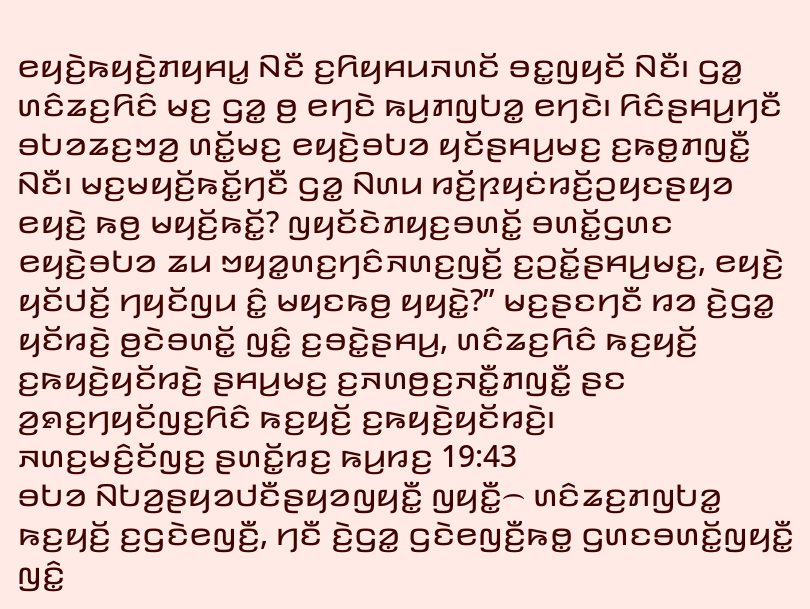ꤕꤟꤢꤧ꤬ꤒꤟꤢꤧ꤬ꤊꤟꤌꤣ꤭ ꤡꤢꤪ ꤢ꤬ꤖꤟꤌꤣꤏꤛꤢꤩ ꤋꤢ꤭ꤜꤟꤢꤩ ꤡꤢꤪ꤯ ꤞꤤ꤭ ꤛꤢꤨꤘꤢ꤬ꤖꤢꤨ ꤗꤢ꤬ ꤞꤤ꤭ ꤥ꤬ ꤕꤚꤢꤧ ꤒꤣ꤬ꤊꤜꤝꤤ꤭ ꤕꤚꤢꤧ꤯ ꤖꤢꤨꤔꤌꤣ꤬ꤚꤢꤪ ꤋꤝꤤꤘꤢ꤬ꤠꤤ꤬ ꤛꤢꤩ꤭ꤗꤢ꤬ ꤕꤟꤢꤧ꤬ꤋꤝꤤ ꤟꤢꤩꤔꤌꤣ꤬ꤗꤢ꤬ ꤢ꤬ꤒꤥ꤭ꤊꤜꤢꤪ꤭ ꤡꤢꤪ꤯ ꤗꤢ꤬ꤗꤟꤢꤩ꤬ꤒꤢꤩ꤭ꤚꤢꤪ ꤞꤤ꤭ ꤡꤛꤣ ꤙꤢꤩ꤬ꤐꤟꤢꤦꤙꤢꤩ꤬ꤑꤟꤢꤔꤟꤤ ꤕꤟꤢꤧ꤬ ꤒꤥ꤬ ꤗꤟꤢꤩ꤬ꤒꤢꤩ꤭? ꤜꤟꤢꤩꤢꤧꤊꤟꤢ꤬ꤋꤛꤢꤩ꤭ ꤋꤛꤢꤩ꤭ꤞꤛꤢ ꤕꤟꤢꤧ꤬ꤋꤝꤤ ꤘꤣ ꤠꤟꤤ꤭ꤛꤢ꤬ꤚꤢꤨꤏꤛꤢ꤬ꤜꤢꤩ꤬ ꤢ꤬ꤑꤢꤩ꤭ꤔꤌꤣ꤬ꤗꤢ꤬, ꤕꤟꤢꤧ꤬ ꤟꤢꤩꤓꤢꤩ꤬ ꤚꤟꤢꤩꤜꤣ ꤢꤨ꤭ ꤗꤟꤢꤒꤥ꤬ ꤟꤟꤢꤧ꤭?” ꤗꤢ꤬ꤔꤢꤚꤢꤪ ꤙꤤ ꤢꤧ꤬ꤞꤤ꤭ ꤟꤢꤩꤙꤢꤧ꤬ ꤥ꤬ꤢꤧꤋꤛꤢꤩ꤭ ꤜꤢꤨ꤭ ꤢ꤬ꤋꤢꤧ꤭ꤔꤌꤣ꤬, ꤛꤢꤨꤘꤢ꤬ꤖꤢꤨ ꤒꤢ꤬ꤟꤢꤩ꤬ ꤢ꤬ꤒꤟꤢꤧ꤬ꤟꤢꤩꤙꤢꤧ꤬ ꤔꤌꤣ꤬ꤗꤢ꤬ ꤢ꤬ꤏꤛꤥ꤬ꤢ꤬ꤏꤢꤪ꤭ꤊꤜꤢꤪ꤭ ꤔꤢ ꤤ꤬ꤎꤢ꤬ꤚꤟꤢꤩꤜꤢ꤬ꤖꤢꤨ ꤒꤢ꤬ꤟꤢꤩ꤬ ꤢ꤬ꤒꤟꤢꤧ꤬ꤟꤢꤩꤙꤢꤧ꤬꤯
ꤏꤛꤢ꤬ꤗꤢꤨ꤬ꤢꤩꤜꤢ꤬ ꤔꤛꤢꤩ꤭ꤙꤢ꤬ ꤒꤣ꤬ꤙꤢ꤬ 19:43
ꤋꤝꤤ ꤡꤝꤤ꤬ꤔꤟꤤꤓꤢꤪꤔꤟꤤꤜꤟꤢꤪ꤭ ꤜꤟꤢꤪ꤭꤮ ꤛꤢꤨꤘꤢ꤬ꤊꤜꤝꤤ꤭ ꤒꤢ꤬ꤟꤢꤩ꤬ ꤢ꤬ꤞꤢꤧꤕꤜꤢꤪ꤬, ꤚꤢꤪ ꤢꤧ꤬ꤞꤤ꤭ ꤞꤢꤧꤕꤜꤢꤪ꤬ꤒꤥ꤭ ꤞꤛꤢꤋꤛꤢꤩ꤭ꤜꤟꤢꤪ꤭ ꤜꤢꤨ꤭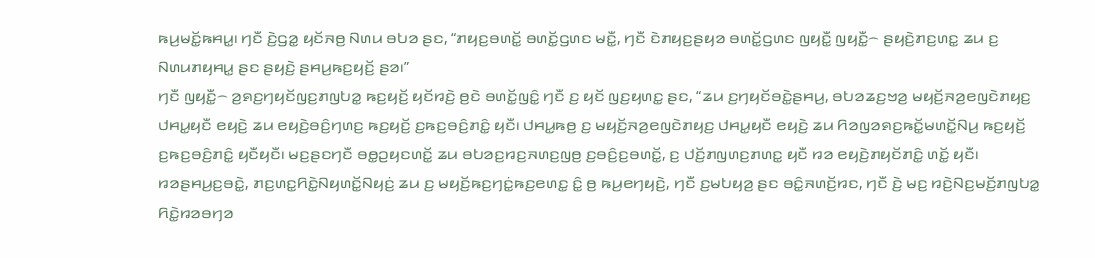ꤒꤣ꤬ꤗꤢꤩ꤭ꤒꤌꤣ꤭꤯ ꤚꤢꤪ ꤢꤧ꤬ꤞꤤ꤭ ꤟꤢꤩꤏꤥ꤬ ꤡꤛꤣ ꤋꤝꤤ ꤔꤢ, “ꤊꤟꤢ꤬ꤋꤛꤢꤩ꤭ ꤋꤛꤢꤩ꤭ꤞꤛꤢ ꤗꤢꤪ꤭, ꤚꤢꤪ ꤢꤧꤊꤟꤢ꤬ꤔꤟꤤ ꤋꤛꤢꤩ꤭ꤞꤛꤢ ꤜꤟꤢꤪ꤭ ꤜꤟꤢꤪ꤭꤮ ꤔꤟꤢꤧ꤬ꤊꤢ꤬ꤛꤢ꤭ ꤘꤣ ꤢ꤬ ꤡꤛꤣꤊꤟꤌꤣ꤭ ꤔꤢ ꤔꤟꤢꤧ꤬ ꤔꤌꤣ꤬ꤒꤢ꤬ꤟꤢꤩ꤬ ꤔꤤ꤯”
ꤚꤢꤪ ꤜꤟꤢꤪ꤭꤮ ꤤ꤬ꤎꤢ꤬ꤚꤟꤢꤩꤜꤢ꤬ꤊꤜꤝꤤ꤭ ꤒꤢ꤬ꤟꤢꤩ꤬ ꤟꤢꤩꤙꤢꤧ꤬ ꤥ꤬ꤢꤧ ꤋꤛꤢꤩ꤭ꤜꤢꤨ꤭ ꤚꤢꤪ ꤢ꤬ ꤟꤢꤩ ꤜꤢ꤬ꤟꤛꤢ꤭ ꤔꤢ, “ꤘꤣ ꤢ꤬ꤚꤟꤢꤩꤋꤢꤧ꤭ꤔꤌꤣ꤬, ꤋꤝꤤꤘꤢ꤬ꤠꤤ꤬ ꤗꤟꤢꤩ꤬ꤏꤤ꤬ꤕꤜꤢꤧꤊꤟꤢ꤬ ꤓꤌꤣ꤭ꤟꤢꤪ ꤕꤟꤢꤧ꤬ ꤘꤣ ꤕꤟꤢꤧ꤬ꤋꤢꤨ꤬ꤚꤛꤢ꤬ ꤒꤢ꤬ꤟꤢꤩ꤬ ꤢ꤬ꤒꤢ꤬ꤋꤢꤨ꤬ꤊꤢꤨ꤭ ꤟꤢꤪ꤯ ꤓꤌꤣ꤭ꤒꤥ꤬ ꤢ꤬ ꤗꤟꤢꤩ꤬ꤏꤤ꤬ꤕꤜꤢꤧꤊꤟꤢ꤬ ꤓꤌꤣ꤭ꤟꤢꤪ ꤕꤟꤢꤧ꤬ ꤘꤣ ꤖꤤꤜꤤꤎꤢ꤬ꤒꤢꤩ꤭ꤗꤛꤢꤩ꤭ꤡꤣ꤬ ꤒꤢ꤬ꤟꤢꤩ꤬ ꤢ꤬ꤒꤢ꤬ꤋꤢꤨ꤬ꤊꤢꤨ꤭ ꤟꤢꤪꤟꤢꤪ꤯ ꤗꤢ꤬ꤔꤢꤚꤢꤪ ꤋꤥ꤭ꤑꤟꤢꤛꤢꤩ꤭ ꤘꤣ ꤋꤝꤤꤢ꤬ꤙꤢ꤬ꤏꤛꤢ꤬ꤜꤥ꤬ ꤢ꤬ꤋꤢꤨ꤬ꤢ꤬ꤋꤛꤢꤩ꤭, ꤢ꤬ ꤓꤢꤩ꤬ꤊꤜꤛꤢ꤬ꤊꤛꤢ꤭ ꤟꤢꤪ ꤙꤤ ꤕꤟꤢꤧ꤬ꤊꤟꤢꤩꤊꤢꤨ꤭ ꤛꤢꤩ꤭ ꤟꤢꤪ꤯
ꤙꤤꤔꤌꤣ꤬ꤢ꤬ꤋꤢꤧ꤭, ꤊꤢ꤬ꤛꤢ꤭ꤖꤢꤧ꤭ꤡꤟꤛꤢꤩ꤭ꤡꤟꤢꤦ꤬ ꤘꤣ ꤢ꤬ ꤗꤟꤢꤩ꤬ꤒꤢ꤬ꤚꤢꤦ꤭ꤒꤢ꤬ꤕꤛꤢ꤭ ꤢꤨ꤭ ꤥ꤬ ꤒꤣ꤬ꤕꤚꤟꤢꤧ꤬, ꤚꤢꤪ ꤢ꤬ꤗꤝꤟꤤ꤬ ꤔꤢ ꤋꤢꤨ꤭ꤏꤛꤢꤩ꤬ꤙꤢ, ꤚꤢꤪ ꤢꤧ꤬ ꤗꤢ꤬ ꤙꤢꤧ꤬ꤡꤢ꤬ꤗꤢꤩ꤬ꤊꤜꤝꤤ꤭ ꤖꤢꤧ꤭ꤙꤤꤋꤚꤤ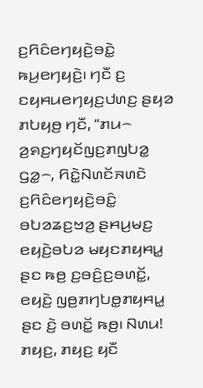ꤢ꤬ꤖꤢꤨꤕꤚꤟꤢꤧ꤬ꤋꤢꤧ꤭ ꤒꤣ꤬ꤕꤚꤟꤢꤧ꤬꤯ ꤚꤢꤪ ꤢ꤬ ꤢꤟꤌꤣꤕꤚꤟꤢ꤬ꤓꤛꤢ꤬ ꤔꤟꤤ ꤊꤝꤟꤥ꤬ ꤚꤢꤪ, “ꤊꤣ꤮ ꤤ꤬ꤎꤢ꤬ꤚꤟꤢꤩꤜꤢ꤬ꤊꤜꤝꤤ꤭ ꤞꤤ꤭꤮, ꤖꤢꤧ꤭ꤡꤛꤢꤩꤏꤛꤢꤧ ꤢ꤬ꤖꤢꤨꤕꤚꤟꤢꤧ꤬ꤋꤢꤨ꤭ ꤋꤝꤤꤘꤢ꤬ꤠꤤ꤬ ꤔꤌꤣ꤬ꤗꤢ꤬ ꤕꤟꤢꤧ꤬ꤋꤝꤤ ꤗꤟꤢꤊꤟꤌꤣ꤭ ꤔꤢ ꤒꤥ꤬ ꤢ꤬ꤋꤢꤨ꤬ꤢ꤬ꤋꤛꤢꤩ꤭, ꤕꤟꤢꤧ꤬ ꤜꤥ꤬ꤊꤚꤝꤥ꤭ꤊꤟꤌꤣ꤭ ꤔꤢ ꤢꤧ꤬ ꤋꤛꤢꤩ꤭ ꤒꤥ꤬꤯ ꤡꤛꤣ! ꤊꤟꤢ꤬, ꤊꤟꤢ꤬ ꤟꤢꤪ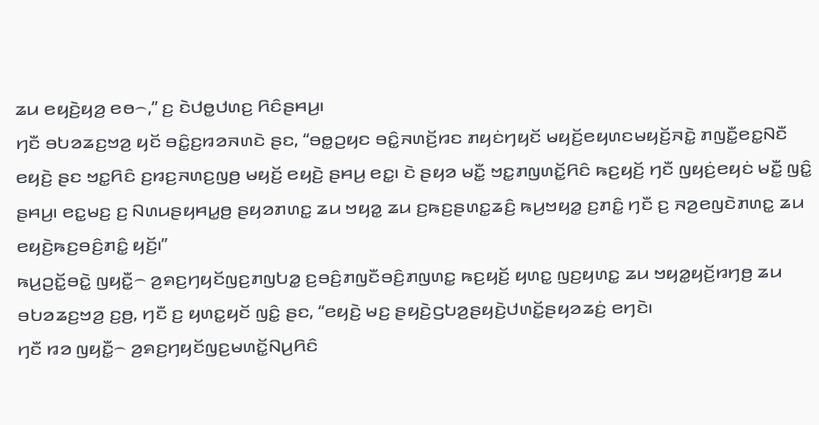ꤘꤣ ꤕꤟꤢꤧ꤬ꤟꤤ꤬ ꤕꤥ꤮,” ꤢ꤬ ꤢꤧꤓꤥ꤭ꤓꤛꤢ꤬ ꤖꤢꤨꤔꤌꤣ꤬꤯
ꤚꤢꤪ ꤋꤝꤤꤘꤢ꤬ꤠꤤ꤬ ꤟꤢꤩ ꤋꤢꤨ꤭ꤢ꤬ꤙꤤꤏꤛꤢꤧ ꤔꤢ, “ꤋꤥ꤭ꤑꤟꤢ ꤋꤢꤨ꤭ꤏꤛꤢꤩ꤬ꤙꤢ ꤊꤟꤢꤦꤚꤟꤢꤩ ꤗꤟꤢꤩ꤬ꤕꤟꤛꤢꤗꤟꤢꤩ꤬ꤏꤢꤧ꤭ ꤊꤜꤢꤪ꤭ꤕꤢ꤭ꤡꤢꤪ ꤕꤟꤢꤧ꤬ ꤔꤢ ꤠꤢ꤭ꤖꤢꤨ ꤢ꤬ꤙꤢ꤬ꤏꤛꤢ꤬ꤜꤥ꤬ ꤗꤟꤢꤩ꤬ ꤕꤟꤢꤧ꤬ ꤔꤌꤣ꤬ ꤕꤢ꤭꤯ ꤢꤧ ꤔꤟꤤ ꤗꤢꤪ꤭ ꤠꤢ꤭ꤊꤜꤛꤢꤩ꤭ꤖꤢꤨ ꤒꤢ꤬ꤟꤢꤩ꤬ ꤚꤢꤪ ꤜꤟꤢꤦ꤬ꤕꤟꤢꤦ ꤗꤢꤪ꤭ ꤜꤢꤨ꤭ ꤔꤌꤣ꤬꤯ ꤕꤢ꤭ꤗꤢ꤬ ꤢ꤬ ꤡꤛꤣꤔꤟꤌꤣ꤭ꤥ꤬ ꤔꤟꤤꤊꤛꤢ꤭ ꤘꤣ ꤠꤟꤤ꤭ ꤘꤣ ꤢ꤬ꤒꤢ꤬ꤔꤛꤢ꤭ꤘꤢꤨ꤬ ꤒꤣ꤬ꤠꤟꤤ꤭ ꤢ꤬ꤊꤢꤨ꤭ ꤚꤢꤪ ꤢ꤬ ꤏꤤ꤬ꤕꤜꤢꤧꤊꤛꤢ꤭ ꤘꤣ ꤕꤟꤢꤧ꤬ꤒꤢ꤬ꤋꤢꤨ꤬ꤊꤢꤨ꤭ ꤟꤢꤩ꤬꤯”
ꤒꤣ꤬ꤑꤢꤩ꤭ꤋꤢꤧ꤭ ꤜꤟꤢꤪ꤭꤮ ꤤ꤬ꤎꤢ꤬ꤚꤟꤢꤩꤜꤢ꤬ꤊꤜꤝꤤ꤭ ꤢ꤬ꤋꤢꤨ꤬ꤊꤜꤢꤪꤋꤢꤨ꤬ꤊꤜꤛꤢ꤭ ꤒꤢ꤬ꤟꤢꤩ꤬ ꤟꤛꤢ꤭ ꤜꤢ꤬ꤟꤛꤢ꤭ ꤘꤣ ꤠꤟꤤ꤭ꤟꤢꤩ꤬ꤙꤚꤥ꤬ ꤘꤣ ꤋꤝꤤꤘꤢ꤬ꤠꤤ꤬ ꤢ꤬ꤥ꤬, ꤚꤢꤪ ꤢ꤬ ꤟꤛꤢ꤭ꤟꤢꤩ ꤜꤢꤨ꤭ ꤔꤢ, “ꤕꤟꤢꤧ꤬ ꤗꤢ꤬ ꤔꤟꤢꤧ꤬ꤞꤝꤤ꤬ꤔꤟꤢꤧ꤬ꤓꤛꤢꤩ꤭ꤔꤟꤤꤘꤢꤦ꤬ ꤕꤚꤢꤧ꤯
ꤚꤢꤪ ꤙꤤ ꤜꤟꤢꤪ꤭꤮ ꤤ꤬ꤎꤢ꤬ꤚꤟꤢꤩꤜꤢ꤬ꤗꤛꤢꤩ꤭ꤡꤣ꤬ꤖꤢꤨ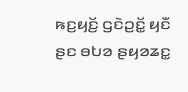ꤒꤢ꤬ꤟꤢꤩ꤬ ꤞꤢꤧꤑꤢꤩ꤭ ꤟꤢꤪ ꤔꤢ ꤋꤝꤤ ꤔꤟꤤꤘꤢ꤭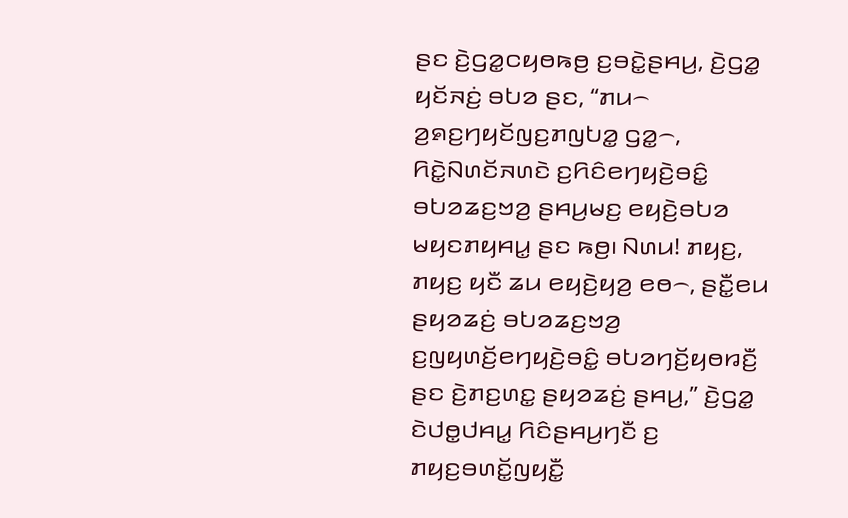ꤔꤢ ꤢꤧ꤬ꤞꤤ꤭ꤍꤟꤥꤒꤥ꤬ ꤢ꤬ꤋꤢꤧ꤭ꤔꤌꤣ꤬, ꤢꤧ꤬ꤞꤤ꤭ ꤟꤢꤩꤏꤢꤦ꤬ ꤋꤝꤤ ꤔꤢ, “ꤊꤣ꤮ ꤤ꤬ꤎꤢ꤬ꤚꤟꤢꤩꤜꤢ꤬ꤊꤜꤝꤤ꤭ ꤞꤤ꤭꤮, ꤖꤢꤧ꤭ꤡꤛꤢꤩꤏꤛꤢꤧ ꤢ꤬ꤖꤢꤨꤕꤚꤟꤢꤧ꤬ꤋꤢꤨ꤭ ꤋꤝꤤꤘꤢ꤬ꤠꤤ꤬ ꤔꤌꤣ꤬ꤗꤢ꤬ ꤕꤟꤢꤧ꤬ꤋꤝꤤ ꤗꤟꤢꤊꤟꤌꤣ꤭ ꤔꤢ ꤒꤥ꤬꤯ ꤡꤛꤣ! ꤊꤟꤢ꤬, ꤊꤟꤢ꤬ ꤟꤢꤪ ꤘꤣ ꤕꤟꤢꤧ꤬ꤟꤤ꤬ ꤕꤥ꤮, ꤔꤢꤪ꤭ꤕꤣ ꤔꤟꤤꤘꤢꤦ꤬ ꤋꤝꤤꤘꤢ꤬ꤠꤤ꤬ ꤢ꤬ꤜꤟꤛꤢꤩ꤬ꤕꤚꤟꤢꤧ꤬ꤋꤢꤨ꤭ ꤋꤝꤤꤚꤢꤩ꤬ꤟꤥꤙꤢꤪ꤬ ꤔꤢ ꤢꤧ꤬ꤊꤢ꤬ꤛꤢ꤭ ꤔꤟꤤꤘꤢꤦ꤬ ꤔꤌꤣ꤬,” ꤢꤧ꤬ꤞꤤ꤭ ꤢꤧꤓꤥ꤭ꤓꤌꤣ꤭ ꤖꤢꤨꤔꤌꤣ꤬ꤚꤢꤪ ꤢ꤬ ꤊꤟꤢ꤬ꤋꤛꤢꤩ꤭ꤜꤟꤢꤪ꤭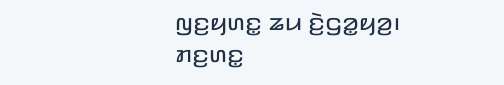ꤜꤢ꤬ꤟꤛꤢ꤭ ꤘꤣ ꤢꤧ꤬ꤞꤤ꤭ꤟꤤ꤬꤯
ꤊꤢ꤬ꤛꤢ꤭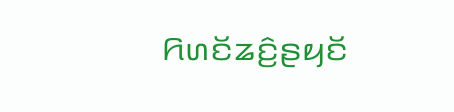ꤖꤛꤢꤩꤘꤢꤨ꤬ꤔꤟꤢꤩ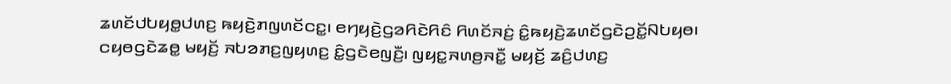ꤘꤛꤢꤩꤓꤝꤟꤥ꤭ꤓꤛꤢ꤬ ꤒꤟꤢꤧ꤬ꤊꤜꤛꤢꤩꤍꤢ꤭꤯ ꤕꤚꤟꤢꤧ꤬ꤞꤤꤖꤢꤧꤖꤢꤨ ꤖꤛꤢꤩꤏꤢꤦ꤬ ꤢꤨ꤭ꤒꤟꤢꤧ꤬ꤘꤛꤢꤩꤞꤢꤧꤑꤢꤩ꤭ꤡꤝꤟꤥ꤯
ꤍꤟꤥꤞꤢꤧꤘꤥ꤭ ꤗꤟꤢꤩ꤬ ꤏꤝꤤꤊꤢ꤬ꤜꤟꤛꤢ꤬ ꤢꤨ꤭ꤞꤢꤧꤕꤜꤢꤪ꤬꤯ ꤜꤟꤢ꤭ꤏꤛꤥ꤬ꤏꤢꤪ꤭ ꤗꤟꤢꤩ꤬ ꤘꤢꤨ꤬ꤓꤛꤢ꤬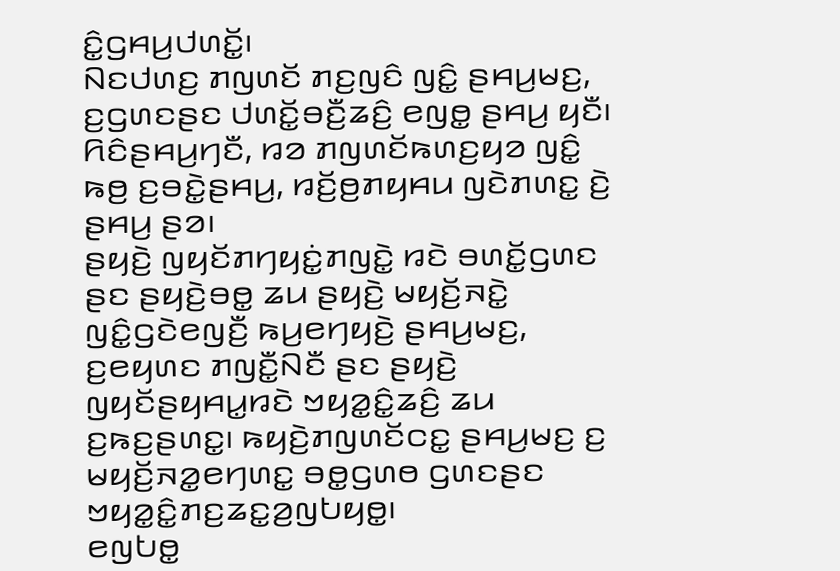ꤢꤨ꤭ꤞꤌꤣ꤬ꤓꤛꤢꤩ꤭꤯
ꤡꤢꤓꤛꤢ꤬ ꤊꤜꤛꤢꤩ ꤊꤢ꤬ꤜꤢꤨ ꤜꤢꤨ꤭ ꤔꤌꤣ꤬ꤗꤢ꤬, ꤢ꤬ꤞꤛꤢꤔꤢ ꤓꤛꤢꤩ꤭ꤋꤢꤪ꤬ꤘꤢꤨ꤬ ꤕꤜꤥ꤭ ꤔꤌꤣ꤬ ꤟꤢꤪ꤯ ꤖꤢꤨꤔꤌꤣ꤬ꤚꤢꤪ, ꤙꤤ ꤊꤜꤛꤢꤩꤒꤛꤢ꤬ꤟꤤ ꤜꤢꤨ꤭ ꤒꤥ꤬ ꤢ꤬ꤋꤢꤧ꤭ꤔꤌꤣ꤬, ꤙꤢꤩ꤬ꤥ꤬ꤊꤟꤌꤣ ꤜꤢꤧꤊꤛꤢ꤭ ꤢꤧ꤬ ꤔꤌꤣ꤬ ꤔꤤ꤯
ꤔꤟꤢꤧ꤬ ꤜꤟꤢꤩꤊꤚꤟꤢꤦ꤭ꤊꤜꤢꤧ꤭ ꤙꤢꤧ ꤋꤛꤢꤩ꤭ꤞꤛꤢ ꤔꤢ ꤔꤟꤢꤧ꤬ꤋꤥ꤭ ꤘꤣ ꤔꤟꤢꤧ꤬ ꤗꤟꤢꤩ꤬ꤏꤢꤧ꤭ ꤜꤢꤨ꤭ꤞꤢꤧꤕꤜꤢꤪ꤬ ꤒꤣ꤬ꤕꤚꤟꤢꤧ꤬ ꤔꤌꤣ꤬ꤗꤢ꤬, ꤢ꤬ꤕꤟꤛꤢ ꤊꤜꤢꤪ꤭ꤡꤢꤪ ꤔꤢ ꤔꤟꤢꤧ꤬ ꤜꤟꤢꤩꤔꤟꤌꤣ꤭ꤙꤢꤧ ꤠꤟꤤ꤭ꤢꤨ꤭ꤘꤢꤨ꤬ ꤘꤣ ꤢ꤬ꤒꤢ꤬ꤔꤛꤢ꤭꤯ ꤒꤟꤢꤧ꤬ꤊꤜꤛꤢꤩꤍꤢ꤭ ꤔꤌꤣ꤬ꤗꤢ꤬ ꤢ꤬ ꤗꤟꤢꤩ꤬ꤏꤤ꤭ꤕꤚꤛꤢ꤭ ꤋꤥ꤭ꤞꤛꤥ ꤞꤛꤢꤔꤢ ꤠꤟꤤ꤭ꤢꤨ꤭ꤊꤢ꤬ꤘꤢ꤭ꤤ꤬ꤜꤝꤟꤥ꤭꤯
ꤕꤜꤝꤥ꤭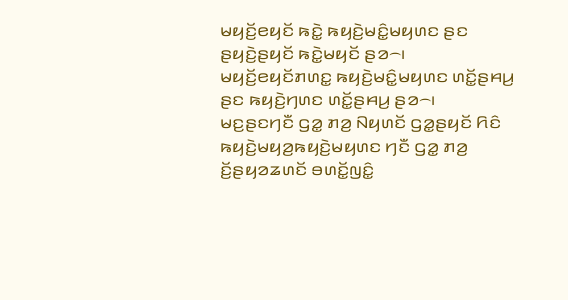ꤗꤟꤢꤩ꤬ꤕꤟꤢꤩ ꤒꤢꤧ꤭ ꤒꤟꤢꤧ꤬ꤗꤢꤨ꤭ꤗꤟꤛꤢ ꤔꤢ ꤔꤟꤢꤧ꤬ꤔꤟꤢꤩ ꤒꤢꤧ꤭ꤗꤟꤢꤩ ꤔꤤ꤮꤯ ꤗꤟꤢꤩ꤬ꤕꤟꤢꤩꤊꤛꤢ꤭ ꤒꤟꤢꤧ꤬ꤗꤢꤨ꤭ꤗꤟꤛꤢ ꤛꤢꤩ꤭ꤔꤌꤣ꤬ ꤔꤢ ꤒꤟꤢꤧ꤬ꤚꤛꤢ ꤛꤢꤩ꤭ꤔꤌꤣ꤬ ꤔꤤ꤮꤯
ꤗꤢ꤬ꤔꤢꤚꤢꤪ ꤞꤤ꤭ ꤊꤤ꤬ ꤡꤟꤛꤢꤩ ꤞꤤ꤭ꤔꤟꤢꤩ ꤖꤢꤨ ꤒꤟꤢꤧ꤬ꤗꤟꤤ꤬ꤒꤟꤢꤧ꤬ꤗꤟꤛꤢ ꤚꤢꤪ ꤞꤤ꤭ ꤊꤤ꤬ ꤢꤩ꤬ꤔꤟꤤꤘꤛꤢꤩ ꤋꤛꤢꤩ꤭ꤜꤢꤨ꤭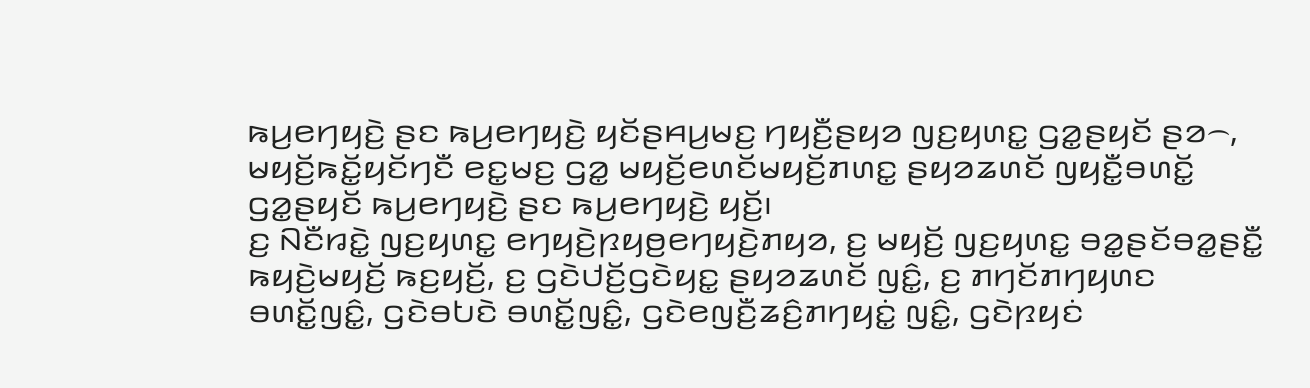ꤒꤣ꤬ꤕꤚꤟꤢꤧ꤬ ꤔꤢ ꤒꤣ꤬ꤕꤚꤟꤢꤧ꤬ ꤟꤢꤩꤔꤌꤣ꤬ꤗꤢ꤬ ꤚꤟꤢꤪ꤬ꤔꤟꤤ ꤜꤢ꤬ꤟꤛꤢ꤭ ꤞꤤ꤭ꤔꤟꤢꤩ ꤔꤤ꤮, ꤗꤟꤢꤩ꤬ꤒꤢꤩ꤭ꤟꤢꤩꤚꤢꤪ ꤕꤢ꤭ꤗꤢ꤬ ꤞꤤ꤭ ꤗꤟꤢꤩ꤬ꤕꤛꤢꤩꤗꤟꤢꤩ꤬ꤊꤛꤢ꤭ ꤔꤟꤤꤘꤛꤢꤩ ꤜꤟꤢꤪ꤭ꤋꤛꤢꤩ꤭ ꤞꤤ꤭ꤔꤟꤢꤩ ꤒꤣ꤬ꤕꤚꤟꤢꤧ꤬ ꤔꤢ ꤒꤣ꤬ꤕꤚꤟꤢꤧ꤬ ꤟꤢꤩ꤬꤯
ꤢ꤬ ꤡꤢꤪꤙꤢꤧ꤭ ꤜꤢ꤬ꤟꤛꤢ꤭ ꤕꤚꤟꤢꤧ꤬ꤐꤟꤥ꤬ꤕꤚꤟꤢꤧ꤬ꤊꤟꤤ, ꤢ꤬ ꤗꤟꤢꤩ꤬ ꤜꤢ꤬ꤟꤛꤢ꤭ ꤋꤤ꤭ꤔꤢꤩꤋꤤ꤭ꤔꤢꤪ꤭ ꤒꤟꤢꤧ꤬ꤗꤟꤢꤩ꤬ ꤒꤢ꤬ꤟꤢꤩ꤬, ꤢ꤬ ꤞꤢꤧꤓꤢꤩ꤬ꤞꤢꤧꤟꤢ꤭ ꤔꤟꤤꤘꤛꤢꤩ ꤜꤢꤨ꤭, ꤢ꤬ ꤊꤚꤢꤩꤊꤚꤟꤛꤢ ꤋꤛꤢꤩ꤭ꤜꤢꤨ꤭, ꤞꤢꤧꤋꤝꤢꤧ ꤋꤛꤢꤩ꤭ꤜꤢꤨ꤭, ꤞꤢꤧꤕꤜꤢꤪ꤬ꤘꤢꤨ꤬ꤊꤚꤟꤢꤦ꤭ ꤜꤢꤨ꤭, ꤞꤢꤧꤐꤟꤢꤦ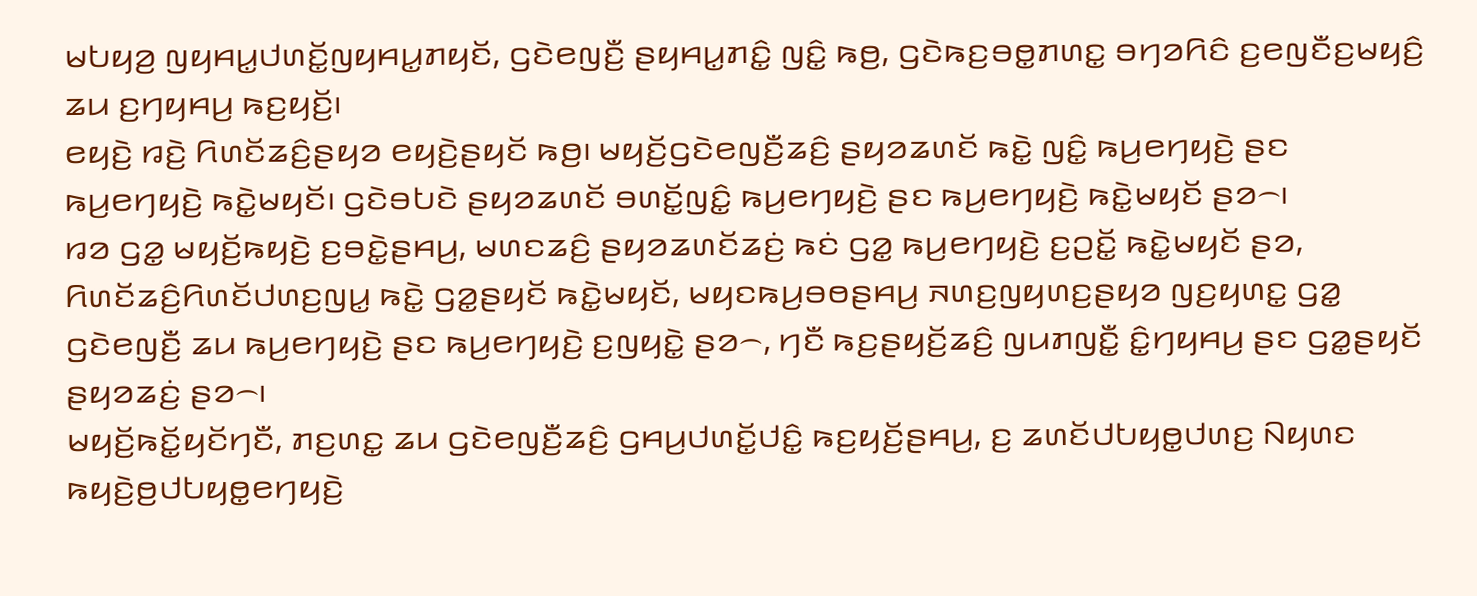ꤗꤝꤟꤤ꤬ ꤜꤟꤌꤣ꤭ꤓꤛꤢꤩ꤭ꤜꤟꤌꤣ꤭ꤊꤟꤢꤩ, ꤞꤢꤧꤕꤜꤢꤪ꤬ ꤔꤟꤌꤣ꤭ꤊꤢꤨ꤭ ꤜꤢꤨ꤭ ꤒꤥ꤬, ꤞꤢꤧꤒꤢ꤬ꤋꤥ꤭ꤊꤛꤢ꤭ ꤋꤚꤤꤖꤢꤨ ꤢ꤬ꤕꤜꤢꤪꤢ꤬ꤗꤟꤢꤨ꤬ ꤘꤣ ꤢ꤬ꤚꤟꤌꤣ꤬ ꤒꤢ꤬ꤟꤢꤩ꤬꤯
ꤕꤟꤢꤧ꤬ ꤙꤢꤧ꤬ ꤖꤛꤢꤩꤘꤢꤨ꤬ꤔꤟꤤ ꤕꤟꤢꤧ꤬ꤔꤟꤢꤩ ꤒꤥ꤬꤯ ꤗꤟꤢꤩ꤬ꤞꤢꤧꤕꤜꤢꤪ꤬ꤘꤢꤨ꤬ ꤔꤟꤤꤘꤛꤢꤩ ꤒꤢꤧ꤭ ꤜꤢꤨ꤭ ꤒꤣ꤬ꤕꤚꤟꤢꤧ꤬ ꤔꤢ ꤒꤣ꤬ꤕꤚꤟꤢꤧ꤬ ꤒꤢꤧ꤭ꤗꤟꤢꤩ꤯ ꤞꤢꤧꤋꤝꤢꤧ ꤔꤟꤤꤘꤛꤢꤩ ꤋꤛꤢꤩ꤭ꤜꤢꤨ꤭ ꤒꤣ꤬ꤕꤚꤟꤢꤧ꤬ ꤔꤢ ꤒꤣ꤬ꤕꤚꤟꤢꤧ꤬ ꤒꤢꤧ꤭ꤗꤟꤢꤩ ꤔꤤ꤮꤯
ꤙꤤ ꤞꤤ꤭ ꤗꤟꤢꤩ꤬ꤒꤟꤢꤧ꤬ ꤢ꤬ꤋꤢꤧ꤭ꤔꤌꤣ꤬, ꤗꤛꤢꤘꤢꤨ꤬ ꤔꤟꤤꤘꤛꤢꤩꤘꤢꤦ꤬ ꤒꤢꤦ ꤞꤤ꤭ ꤒꤣ꤬ꤕꤚꤟꤢꤧ꤬ ꤢ꤬ꤑꤢꤩ꤭ ꤒꤢꤧ꤭ꤗꤟꤢꤩ ꤔꤤ, ꤖꤛꤢꤩꤘꤢꤨ꤬ꤖꤛꤢꤩꤓꤛꤢ꤬ꤜꤣ꤭ ꤒꤢꤧ꤭ ꤞꤤ꤭ꤔꤟꤢꤩ ꤒꤢꤧ꤭ꤗꤟꤢꤩ, ꤗꤟꤢꤒꤣ꤬ꤋꤥꤔꤌꤣ꤬ ꤏꤛꤢ꤬ꤜꤟꤛꤢ꤬ꤔꤟꤤ ꤜꤢ꤬ꤟꤛꤢ꤭ ꤞꤤ꤭ ꤞꤢꤧꤕꤜꤢꤪ꤬ ꤘꤣ ꤒꤣ꤬ꤕꤚꤟꤢꤧ꤬ ꤔꤢ ꤒꤣ꤬ꤕꤚꤟꤢꤧ꤬ ꤢ꤬ꤜꤟꤢꤧ꤭ ꤔꤤ꤮, ꤚꤢꤪ ꤒꤢ꤬ꤔꤟꤢꤩ꤬ꤘꤢꤨ꤬ ꤜꤣꤊꤜꤢꤪ꤭ ꤢꤨ꤭ꤚꤟꤌꤣ꤬ ꤔꤢ ꤞꤤ꤭ꤔꤟꤢꤩ ꤔꤟꤤꤘꤢꤦ꤬ ꤔꤤ꤮꤯
ꤗꤟꤢꤩ꤬ꤒꤢꤩ꤭ꤟꤢꤩꤚꤢꤪ, ꤊꤢ꤬ꤛꤢ꤭ ꤘꤣ ꤞꤢꤧꤕꤜꤢꤪ꤬ꤘꤢꤨ꤬ ꤞꤌꤣ꤬ꤓꤛꤢꤩ꤭ꤓꤢꤨ꤭ ꤒꤢ꤬ꤟꤢꤩ꤬ꤔꤌꤣ꤬, ꤢ꤬ ꤘꤛꤢꤩꤓꤝꤟꤥ꤭ꤓꤛꤢ꤬ ꤡꤟꤛꤢ ꤒꤟꤢꤧ꤬ꤥ꤬ꤓꤝꤟꤥ꤭ꤕꤚꤟꤢꤧ꤬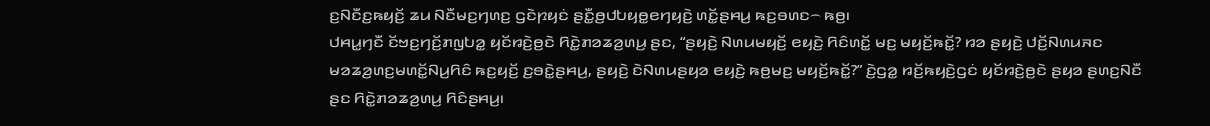ꤢ꤬ꤡꤢꤪꤢ꤬ꤒꤟꤢꤩ꤬ ꤘꤣ ꤡꤢꤪꤗꤢ꤬ꤚꤛꤢ꤬ ꤞꤢꤧꤐꤟꤢꤦ ꤔꤢꤪ꤭ꤥ꤬ꤓꤝꤟꤥ꤭ꤕꤚꤟꤢꤧ꤬ ꤛꤢꤩ꤭ꤔꤌꤣ꤬ ꤒꤢ꤬ꤋꤛꤢ꤮ ꤒꤥ꤬꤯
ꤓꤌꤣ꤭ꤚꤢꤪ ꤢꤩꤠꤢ꤬ꤚꤢꤩ꤬ꤊꤜꤝꤤ꤭ ꤟꤢꤩꤙꤢꤧ꤬ꤥ꤬ꤢꤧ ꤖꤢꤧ꤭ꤊꤤꤘꤤ꤬ꤛꤣ꤬ ꤔꤢ, “ꤔꤟꤢꤧ꤬ ꤡꤛꤣꤗꤟꤢꤩ꤬ ꤕꤟꤢꤧ꤬ ꤖꤢꤨꤛꤢꤩ꤭ ꤗꤢ꤬ ꤗꤟꤢꤩ꤬ꤒꤢꤩ꤭? ꤙꤤ ꤔꤟꤢꤧ꤬ ꤓꤢꤩ꤬ꤡꤛꤣꤏꤢ ꤗꤤꤘꤤ꤬ꤛꤢ꤬ꤗꤛꤢꤩ꤭ꤡꤣ꤬ꤖꤢꤨ ꤒꤢ꤬ꤟꤢꤩ꤬ ꤢ꤬ꤋꤢꤧ꤭ꤔꤌꤣ꤬, ꤔꤟꤢꤧ꤬ ꤢꤧꤡꤛꤣꤔꤟꤤ ꤕꤟꤢꤧ꤬ ꤒꤥ꤬ꤗꤢ꤬ ꤗꤟꤢꤩ꤬ꤒꤢꤩ꤭?” ꤢꤧ꤬ꤞꤤ꤭ ꤙꤢꤩ꤬ꤒꤟꤢꤧ꤬ꤞꤢꤦ ꤟꤢꤩꤙꤢꤧ꤬ꤥ꤬ꤢꤧ ꤔꤟꤤ ꤔꤛꤢ꤬ꤡꤢꤪ ꤔꤢ ꤖꤢꤧ꤭ꤊꤤꤘꤤ꤬ꤛꤣ꤬ ꤖꤢꤨꤔꤌꤣ꤬꤯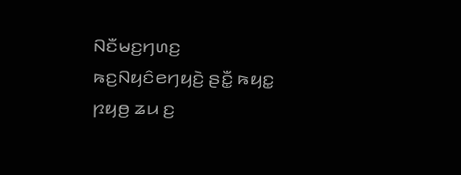ꤡꤢꤪꤗꤢ꤬ꤚꤛꤢ꤬ ꤒꤢ꤬ꤡꤟꤢꤨꤕꤚꤟꤢꤧ꤬ ꤔꤢꤪ꤭ ꤒꤟꤢ꤭ ꤐꤟꤥ꤬ ꤘꤣ ꤢ꤬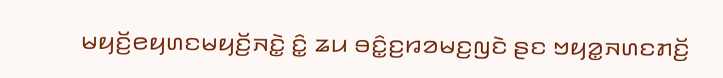ꤗꤟꤢꤩ꤬ꤕꤟꤛꤢꤗꤟꤢꤩ꤬ꤏꤢꤧ꤭ ꤢꤨ꤭ ꤘꤣ ꤋꤢꤨ꤭ꤢ꤬ꤙꤤꤗꤢ꤬ꤜꤢꤧ ꤔꤢ ꤠꤟꤤ꤭ꤏꤛꤢꤊꤢꤩ꤬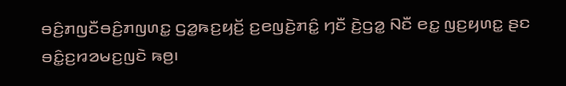ꤋꤢꤨ꤬ꤊꤜꤢꤪꤋꤢꤨ꤬ꤊꤜꤛꤢ꤭ ꤞꤤ꤭ꤒꤢ꤬ꤟꤢꤩ꤬ ꤢ꤬ꤕꤜꤢꤧ꤬ꤊꤢꤨ꤭ ꤚꤢꤪ ꤢꤧ꤬ꤞꤤ꤭ ꤡꤢꤪ ꤕꤢ꤭ ꤜꤢ꤬ꤟꤛꤢ꤭ ꤔꤢ ꤋꤢꤨ꤭ꤢ꤬ꤙꤤꤗꤢ꤬ꤜꤢꤧ ꤒꤥ꤬꤯